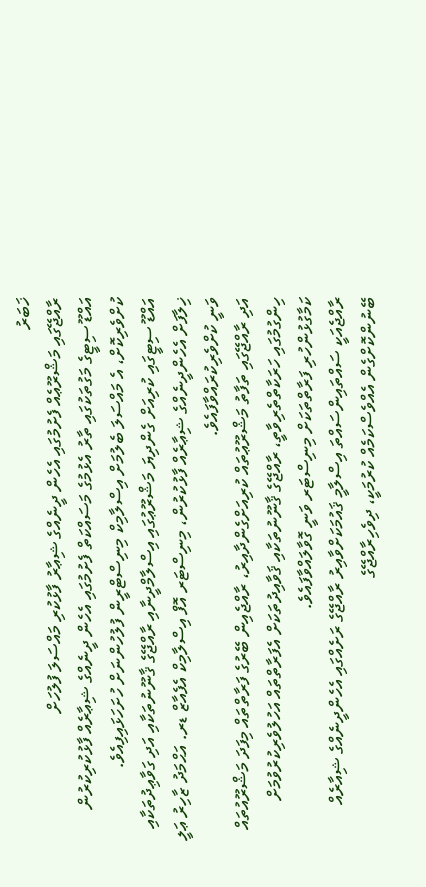ޚަބަރު
ރާއްޖޭގައި މަޝްރޫޢެއް ފެށުމުގައި އެހެން ދީނެއްގެ ޝިޢާރު ފާޅުކުރި މައްސަލަ ފުލުހަށް
އައްޑޫ ސިޓީގެ މަގުތަކުގައި ތާރު އެޅުމުގެ މަސައްކަތް ފެށުމުގައި އެހެން ދީނެއްގެ ޝިޢާރެއް ފާޅުކުރިކުރުން ކުށްވެރިކޮށް، އެ މައްސަލަ ބެލުމަށް އިސްލާމިކް މިނިސްޓްރީން ފުލުހުންނަށް ހުށަހަޅައިފިއެވެ.
އައްޑޫ ސިޓީގައި ކުރިއަށް ގެންދިޔަ މަޝްރޫޢުގައި އިސްލާމްދީނާއި ރާއްޖޭގެ ޤާނޫނުތަކާއި އަދި ގަވާޢިދުތަކާއި ޚިލާފަށް އެހެންދީނެއްގެ ޝިޢާރެއް ފާޅުކުރުން، މިނިސްޓަރ އޮފް އިސްލާމިކް އެފެއާޒް ޑރ. އަޙްމަދު ޒާހިރު ޢަލީ ވަނީ ކުށްވެރިކުރައްވާފައެވެ.
އަދި ރާއްޖޭގައި ތަފާތު މަޝްރޫޢުތައް ކުރިއަށްގެންދާއިރު، ރާއްޖެއިން ބޭރުގެ ފަރާތްތައް މިފަދަ މަޝްރޫއުތައް ހިންގުމުގައި ހަރަކާތްތެރިވާތީ، ރާއްޖޭގެ ޤާނޫނުތަކާއި ޤަވާއިދުތަކަށް އެފަރާތްތައް އަހުލުވެރިކުރުވުމަށް ކަމާގުޅުންހުރި ފަރާތްތަކަށް މިނިސްޓަރ ވަނީ ގޮވާލައްވާފައެވެ.
ރާއްޖެއަކީ ސައްތައިންސައްތަ އިސްލާމީ ޤައުމަކަށްވާއިރު ރާއްޖޭގެ ރަށެއްގައި އެހެންދީނެއްގެ ޝިއާރެއް ބޭނުންކޮށްގެން އެއްވެސްކަމެއް ކުރުމަކީ، ދިވެހިރާއްޖޭގެ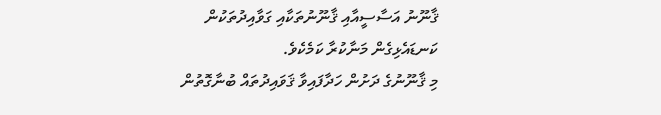ޤާނޫނު އަސާސީއާއި ޤާނޫނުތަކާއި ގަވާއިދުތަކުން ކަނޑައެޅިގެން މަނާކުރާ ކަމެކެވެ.
މި ޤާނޫނުގެ ދަށުން ހަދާފައިވާ ޤަވައިދުތައް ބުނާގޮތުން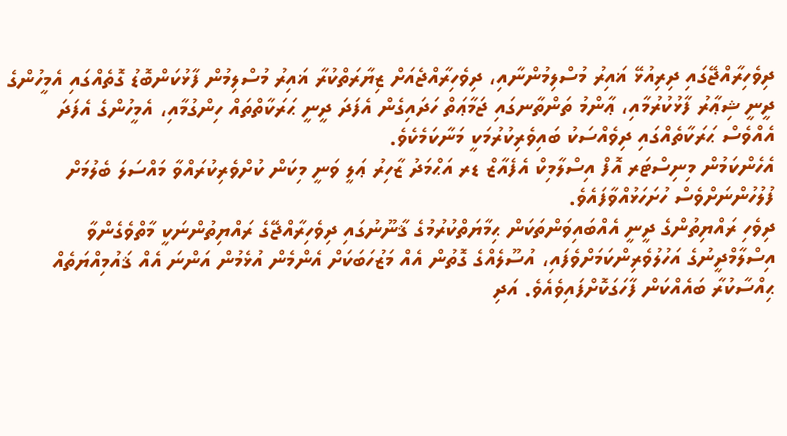ދިވެހިރާއްޖޭގައި ދިރިއުޅޭ ޣައިރު މުސްލިމުންނާއި، ދިވެހިރާއްޖެއަށް ޒިޔާރަތްކުރާ ޣައިރު މުސްލިމުން ފާޅުކަންބޮޑު ގޮތެއްގައި އެމީހުންގެ ދީނީ ޝިޢާރު ފާޅުކުރުމާއި، ޢާންމު ތަންތާނގައި ޖަމާޢަތް ހަދައިގެން އެފަދަ ދީނީ ޙަރަކާތްތައް ހިންގުމާއި، އެމީހުންގެ އެފަދަ އެއްވެސް ޙަރަކާތެއްގައި ދިވެއްސަކު ބައިވެރިކުރުމަކީ މަނާކަމެކެވެ.
އެހެންކަމުން މިނިސްޓަރ އޮފް އިސްލާމިކް އެފެއާޒް ޑރ އަޙްމަދު ޒާހިރު ޢަލީ ވަނީ މިކަން ކުށްވެރިކުރައްވާ މައްސަލަ ބެލުމަށް ފުލުހުންނަށްވެސް ހުށަހަޅުއްވާފައެވެ.
ދިވެހި ރައްޔިތުންގެ ދީނީ އެއްބައިވަންތަކަން ޙިމާޔަތްކުރުމުގެ ޤާނޫނުގައި ދިވެހިރާއްޖޭގެ ރައްޔިތުންނަކީ މާތްވެގެންވާ އިސްލާމްދީނުގެ އަހުލުވެރިންކަމަށްވެފައި، އުސޫލެއްގެ ގޮތުން އެއް މަޒުހަބަކަށް އެންމެން އުޅެމުން އަންނަ އެއް ޤައުމިއްޔަތެއް ޙިއްސާކުރާ ބައެއްކަން ފާހަގަކޮށްފައިވެއެވެ. އަދި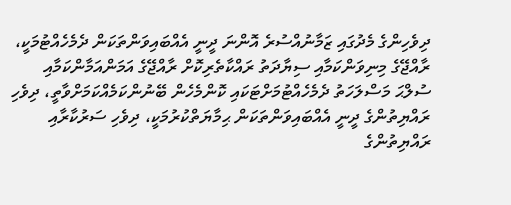ދިވެހިންގެ މެދުގައި ޒަމާނުއްސުރެ އޮންނަ ދީނީ އެއްބައިވަންތަކަން ދެމެހެއްޓުމަކީ، ރާއްޖޭގެ މިނިވަންކަމާއި ސިޔާދަތު ރައްކާތެރިކޮށް ރާއްޖޭގެ އަމަންއަމާންކަމާއި ސުލްޙަ މަސްލަހަތު ދެމެހެއްޓުމަށްޓަކައި ކޮންމެހެން ބޭނުންކަމެއްކަމަށްވާތީ، ދިވެހި ރައްޔިތުންގެ ދީނީ އެއްބައިވަންތަކަން ޙިމާޔަތްކުރުމަކީ، ދިވެހި ސަރުކާރާއި ރައްޔިތުންގެ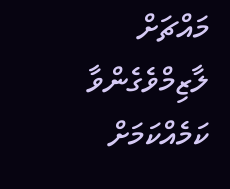މައްޗަށް ލާޒިމްވެގެންވާ ކަމެއްކަމަށް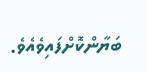ބަޔާންކޮށްފައިވެއެވެ.